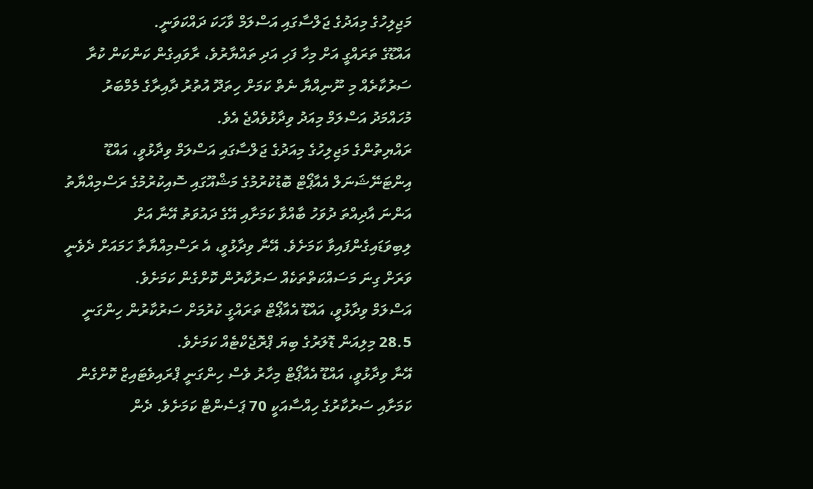މަޖިލިހުގެ މިއަދުގެ ޖަލްސާގައި އަސްލަމް ވާހަކަ ދައްކަވަނީ.
އައްޑޫގެ ތަރައްގީ އަށް މިހާ ފަހި އަދި ތައްޔާރުވެ، ރާވައިގެން ކަންކަން ކުރާ ސަރުކާރެއް މި ނޫނިއްޔާ ނެތް ކަމަށް ހިތަދޫ އުތުރު ދާއިރާގެ މެމްބަރު މުހައްމަދު އަސްލަމް މިއަދު ވިދާޅުވެއްޖެ އެވެ.
ރައްޔިތުންގެ މަޖިލިހުގެ މިއަދުގެ ޖަލްސާގައި އަސްލަމް ވިދާޅުވީ، އައްޑޫ އިންޓަނޭޝަނަލް އެއާޕޯޓް ބޮޑުކުރުމުގެ މަޝްއޫގައި ސޮއިކުރުމުގެ ރަސްމިއްޔާތު އަންނަ އާދިއްތަ ދުވަހު ބާއްވާ ކަމަށާއި އޭގެ ދައުވަތު އޭނާ އަށް ލިބިވަޑައިގެންފައިވާ ކަމަށެވެ. އޭނާ ވިދާޅުވީ، އެ ރަސްމިއްޔާތާ ހަމައަށް ދެވެނީ ވަރަށް ގިނަ މަސައްކަތްތަކެއް ސަރުކާރުން ކޮށްގެން ކަމަށެވެ.
އަސްލަމް ވިދާޅުވީ، އައްޑޫ އެއާޕޯޓް ތަރައްގީ ކުރުމަށް ސަރުކާރުން ހިންގަނީ 28.5 މިލިއަން ޑޮލަރުގެ ބިޔަ ޕްރޮޖެކްޓެއް ކަމަށެވެ.
އޭނާ ވިދާޅުވީ، އައްޑޫ އެއާޕޯޓް މިހާރު ވެސް ހިންގަނީ ޕްރައިވެޓައިޒް ކޮށްގެން ކަމަށާއި ސަރުކާރުގެ ހިއްސާއަކީ 70 ޕަސެންޓް ކަމަށެވެ. ދެން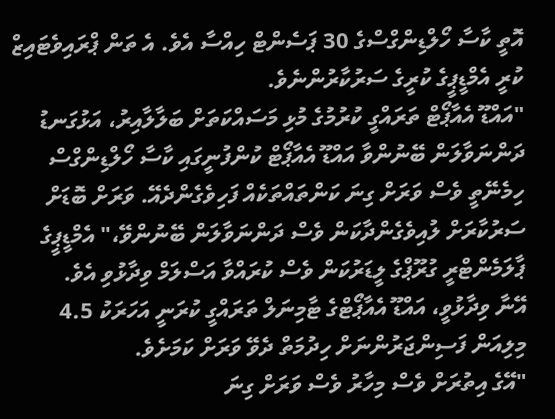އޮތީ ކާސާ ހޯލްޑިންގްސްގެ 30 ޕަސެންޓް ހިއްސާ އެވެ. އެ ތަން ޕްރައިވެޓައިޒް ކުރީ އެމްޑީޕީގެ ކުރީގެ ސަރުކާރުންނެވެ.
"އައްޑޫ އެއާޕޯޓް ތަރައްގީ ކުރުމުގެ މުޅި މަސައްކަތަށް ބަލާލާއިރު، އަޅުގަނޑު ދަންނަވާލަން ބޭނުންވާ އައްޑޫ އެއާޕޯޓް ކުންފުނީގައި ކާސާ ހޯލްޑިންގްސް ހިމެނޭތީ ވެސް ވަރަށް ގިނަ ކަންތައްތަކެއް ފަހިވެގެންދެއޭ. ވަރަށް ބޮޑަށް ސަރުކާރަށް ލުއިވެގެންދާކަން ވެސް ދަންނަވާލަން ބޭނުންވޭ،" އެމްޑީޕީގެ ޕާލަމެންޓްރީ ގުރޫޕްގެ ލީޑަރުކަން ވެސް ކުރައްވާ އަސްލަމް ވިދާޅުވި އެވެ.
އޭނާ ވިދާޅުވީ، އައްޑޫ އެއާޕޯޓްގެ ޓާމިނަލް ތަރައްގީ ކުރަނީ އަހަރަކު 4.5 މިލިއަން ފަސިންޖަރުންނަށް ހިދުމަތް ދެވޭ ވަރަށް ކަމަށެވެ.
"އޭގެ އިތުރަށް ވެސް މިހާރު ވެސް ވަރަށް ގިނަ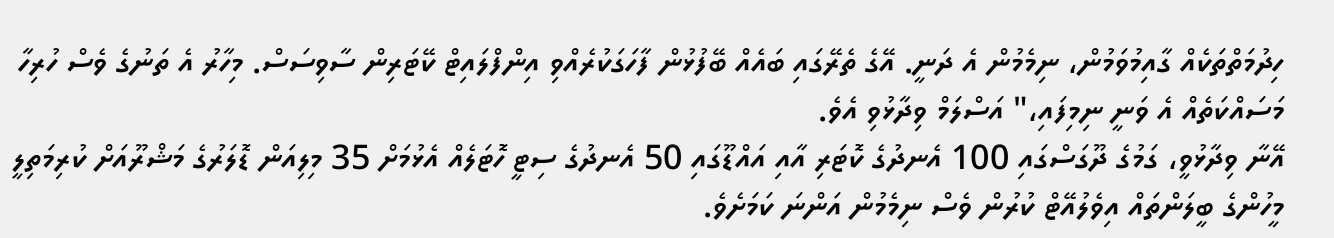ހިދުމަތްތަކެއް ގާއިމުވަމުން، ނިމެމުން އެ ދަނީ. އޭގެ ތެރޭގައި ބައެއް ބޭފުޅުން ފާހަގަކުރެއްވި އިންފްލައިޓް ކޭޓަރިން ސާވިސަސް. މިހާރު އެ ތަނުގެ ވެސް ހުރިހާ މަސައްކަތެއް އެ ވަނީ ނިމިފައި،" އަސްލަމް ވިދާޅުވި އެވެ.
އޭނާ ވިދާޅުވީ، ގަމުގެ ދޫގަސްގައި 100 އެނދުގެ ކޮޓަރި އާއި އައްޑޫގައި 50 އެނދުގެ ސިޓީ ހޮޓަލެއް އެޅުމަށް 35 މިލިއަން ޑޮލަރުގެ މަޝްރޫއަށް ކުރިމަތިލީ މީހުންގެ ބީލަންތައް އިވެލުއޭޓް ކުރުން ވެސް ނިމެމުން އަންނަ ކަމަށެވެ.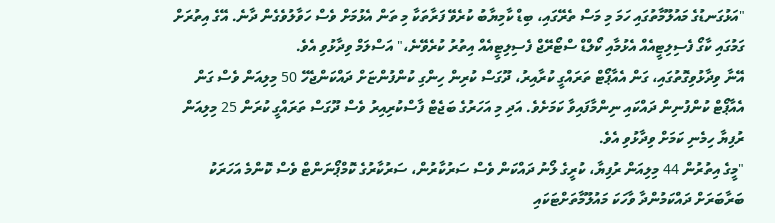"އަޅުގަނޑުގެ މައުލޫމާތުގައި ހަމަ މި މަސް ތެރޭގައި، ބިޑް ކާމިޔާބު ކުރެވޭ ފަރާތަކާ މި ތަން އެޅުމަށް ވެސް ހަވާލުވެގެން ދާނެ. އޭގެ އިތުރަށް ގަމުގައި ކާގޯ ފެސިލިޓީއެއް އެޅުމާއި ކޯލްޑް ސްޓޯރޭޖް ފެސިލިޓީއެއް އިތުރު ކުރެވޭނެ،" އަސްލަމް ވިދާޅުވި އެވެ.
އޭނާ ވިދާޅުވިގޮތުގައި، ގަން އެއާޕޯޓް ތަރައްގީ ކުރާއިރު، ދޫގަސް ކުރިން ހިންގި ކުންފުންޏަށް ދައްކަންޖެހޭ 50 މިލިއަން ވެސް ގަން އެއާޕޯޓް ކުންފުނިން ދައްކައި ނިންމާފައިވާ ކަމަށެވެ. އަދި މި އަހަރުގެ ބަޖެޓް ފާސްކުރިއިރު ވެސް ދޫގަސް ތަރައްގީ ކުރަން 25 މިލިއަން ރުފިޔާ ހިމެނި ކަމަށް ވިދާޅުވި އެވެ.
"މީގެ އިތުރުން 44 މިލިއަން ރުފިޔާ، ކުރީގެ ލޯނު ދައްކަން ވެސް ސަރުކާރުން، ސަރުކާރުގެ ކޮމްޕޯނަންޓް ވެސް ކޮންމެ އަހަރަކު ބަރާބަރަށް ދައްކަމުންދާ ވާހަކަ މައުލޫމާތަށްޓަކައި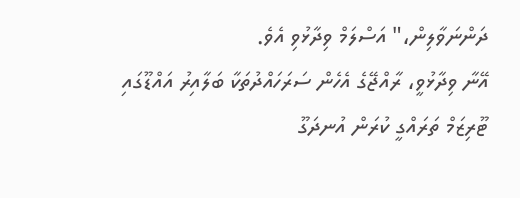ދަންނަވާލިން،" އަސްލަމް ވިދާޅުވި އެވެ.
އޭނާ ވިދާޅުވީ، ރާއްޖޭގެ އެހެން ސަރަހައްދުތަކާ ބަލާއިރު އައްޑޫގައި ޓޫރިޒަމް ތަރައްގީ ކުރަން އުނދަގޫ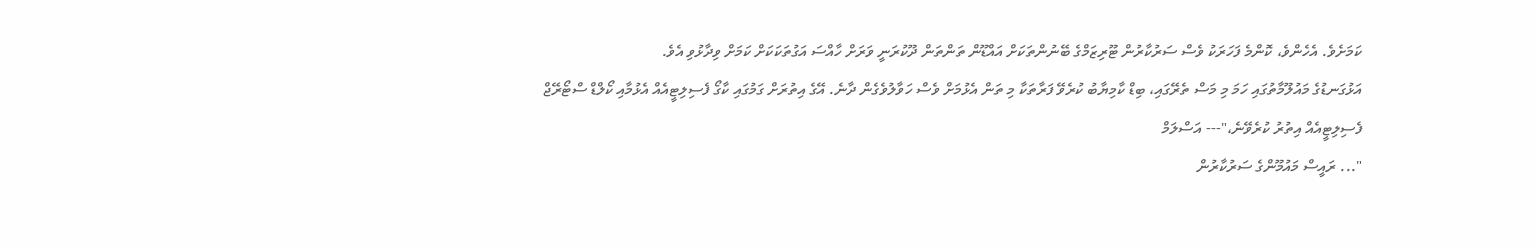ކަމަށެވެ. އެހެންވެ، ކޮންމެ ފަހަރަކު ވެސް ސަރުކާރުން ޓޫރިޒަމްގެ ބޭނުންތަކަށް އައްޑޫން ތަންތަން ދޫކުރަނީ ވަރަށް ހާއްސަ އަގުތަކަކަށް ކަމަށް ވިދާޅުވި އެވެ.
އަޅުގަނޑުގެ މައުލޫމާތުގައި ހަމަ މި މަސް ތެރޭގައި، ބިޑް ކާމިޔާބު ކުރެވޭ ފަރާތަކާ މި ތަން އެޅުމަށް ވެސް ހަވާލުވެގެން ދާނެ. އޭގެ އިތުރަށް ގަމުގައި ކާގޯ ފެސިލިޓީއެއް އެޅުމާއި ކޯލްޑް ސްޓޯރޭޖް ފެސިލިޓީއެއް އިތުރު ކުރެވޭނެ،"--- އަސްލަމް
"... ރައީސް މައުމޫންގެ ސަރުކާރުން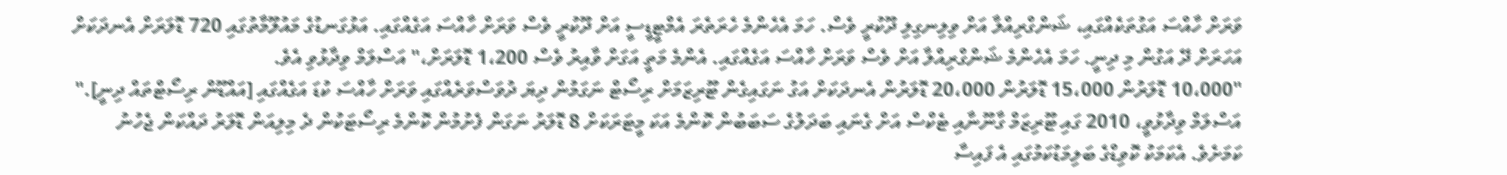ވަރަށް ހާއްސަ އަގުތަކެއްގައި، ޝަންގްރިއްލާ އަށް ވިލިނގިލި ދޫކުރީ ވެސް. ހަމަ އެހެންމެ ހެރަތެރަ އެމްޓީޑީސީ އަށް ދޫކުރީ ވެސް ވަރަށް ހާއްސަ އަގެއްގައި. އަޅުގަނޑުގެ މައުލޫމާތުގައި 720 ޑޮލަރަށް އެނދަކަށް އަހަރަށް ދޭ އަގުން މި ދިނީ. ހަމަ އެހެންމެ ޝަންގްރިއްލާ އަށް ވެސް ވަރަށް ހާއްސަ އަގެއްގައި. އެންމެ މަތީ އަގަށް ވާއިރު ވެސް 1،200 ޑޮލަރަށް،" އަސްލަމް ވިދާޅުވި އެވެ.
"10،000 ޑޮލަރުން 15،000 ޑޮލަރުން 20،000 ޑޮލަރުން އެނދަކަށް އަގު ނަގައިގެން ޓޫރިޒަމަށް ރިސޯޓް ނަގަމުން ދިޔަ ދުވަސްވަރެއްގައި ވަރަށް ހާއްސަ ކުޑަ އަގެއްގައި [އައްޑޫން ރިސޯޓްތައް ދިނީ]."
އަސްލަމް ވިދާޅުވީ، 2010 ގައި ޓޫރިޒަމް ގާނޫނާއި ޓެކްސް އަށް ގެނައި ބަދަލުގެ ސަބަބުން ކޮންމެ އަކަ މީޓަރަކަށް 8 ޑޮލަރު ނަގަން ފެށުމުން ކޮންމެ ރިސޯޓަކުން ދެ މިލިއަން ޑޮލަރު ދައްކަން ޖެހުނު ކަމަށެވެ. އެކަމަކު ކޮވިޑްގެ ބަލިމަޑުކަމުގައި އެ ފައިސާ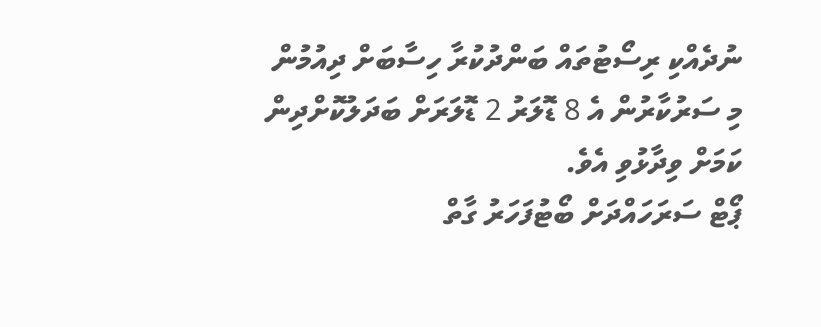ނުދެއްކި ރިސޯޓުތައް ބަންދުކުރާ ހިސާބަށް ދިއުމުން މި ސަރުކާރުން އެ 8 ޑޮލަރު 2 ޑޮލަރަށް ބަދަލުކޮށްދިން ކަމަށް ވިދާޅުވި އެވެ.
ޕޯޓް ސަރަހައްދަށް ބޯޓުފަހަރު ގާތް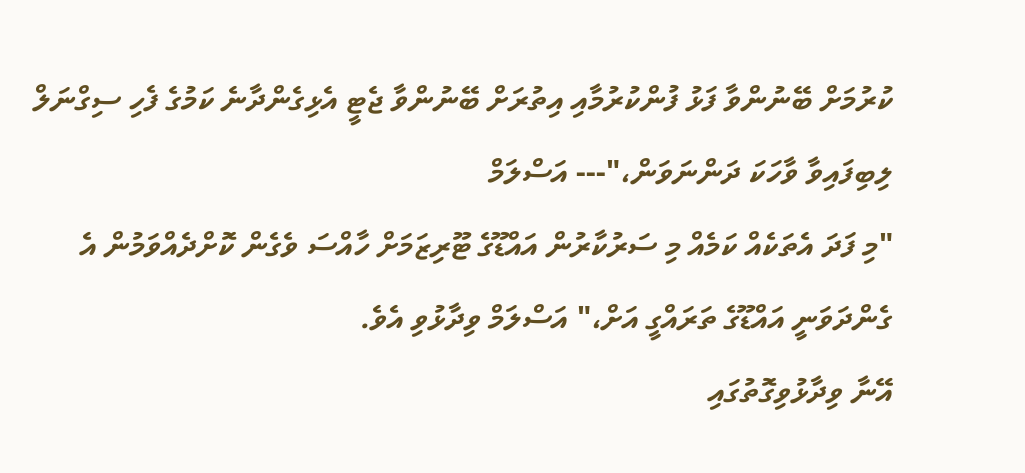ކުރުމަށް ބޭނުންވާ ފަޅު ފުންކުރުމާއި އިތުރަށް ބޭނުންވާ ޖެޓީ އެޅިގެންދާނެ ކަމުގެ ފެހި ސިގްނަލް ލިބިފައިވާ ވާހަކަ ދަންނަވަން،"--- އަސްލަމް
"މި ފަދަ އެތަކެއް ކަމެއް މި ސަރުކާރުން އައްޑޫގެ ޓޫރިޒަމަށް ހާއްސަ ވެގެން ކޮށްދެއްވަމުން އެ ގެންދަވަނީ އައްޑޫގެ ތަރައްގީ އަށް،" އަސްލަމް ވިދާޅުވި އެވެ.
އޭނާ ވިދާޅުވިގޮތުގައި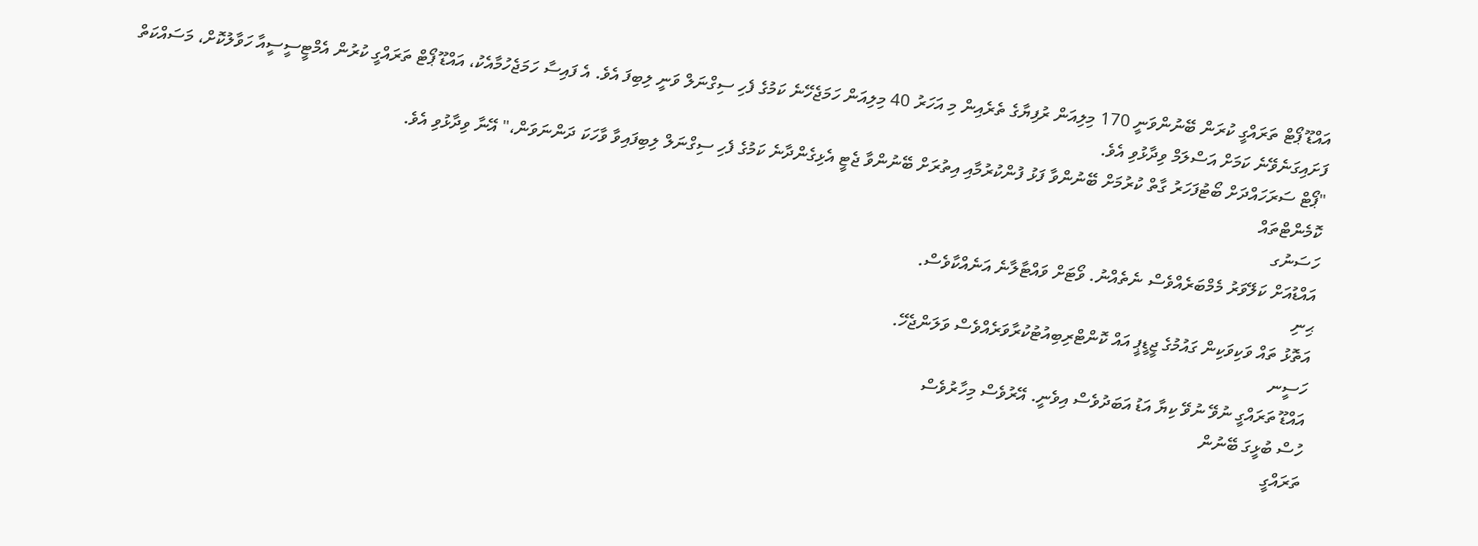އައްޑޫ ޕޯޓް ތަރައްގީ ކުރަން ބޭނުންވަނީ 170 މިލިއަން ރުފިޔާގެ ތެރެއިން މި އަހަރު 40 މިލިއަން ހަމަޖެހޭނެ ކަމުގެ ފެހި ސިގްނަލް ވަނީ ލިބިފަ އެވެ. އެ ފައިސާ ހަމަޖެހުމާއެކު، އައްޑޫ ޕޯޓް ތަރައްގީ ކުރުން އެމްޓީސީސީއާ ހަވާލުކޮށް، މަސައްކަތް ފަށައިގަނެވޭނެ ކަމަށް އަސްލަމް ވިދާޅުވި އެވެ.
"ޕޯޓް ސަރަހައްދަށް ބޯޓުފަހަރު ގާތް ކުރުމަށް ބޭނުންވާ ފަޅު ފުންކުރުމާއި އިތުރަށް ބޭނުންވާ ޖެޓީ އެޅިގެންދާނެ ކަމުގެ ފެހި ސިގްނަލް ލިބިފައިވާ ވާހަކަ ދަންނަވަން،" އޭނާ ވިދާޅުވި އެވެ.
ކޮމެންޓްތައް
ހަސަނުގ
އައްޑުއަށް ކަލޭވަރު މެމްބަރެއްވެސް ނެތެއްނު. ވޯޓަށް ވައްޓާލާނެ އަނެއްކާވެސް.
ޙިނި
އަތޮޅު ތައް ވަކިވަކިން ގައުމުގެ ޖީޑީޕީ އައް ކޮންޓްރިބިއުޓުކުރާވަރެއްވެސް ވަލަންޖެހޭ.
ހަސީނ
އައްޑޫ ތަރައްގީ ނުވޭ ނުވޭ ކިޔާ އަޑު އަބަދުވެސް އިވެނީ. އޭރުވެސް މިހާރުވެސް
ހުސް ބުޅީގަ ބޭނުން
ތަރައްގީ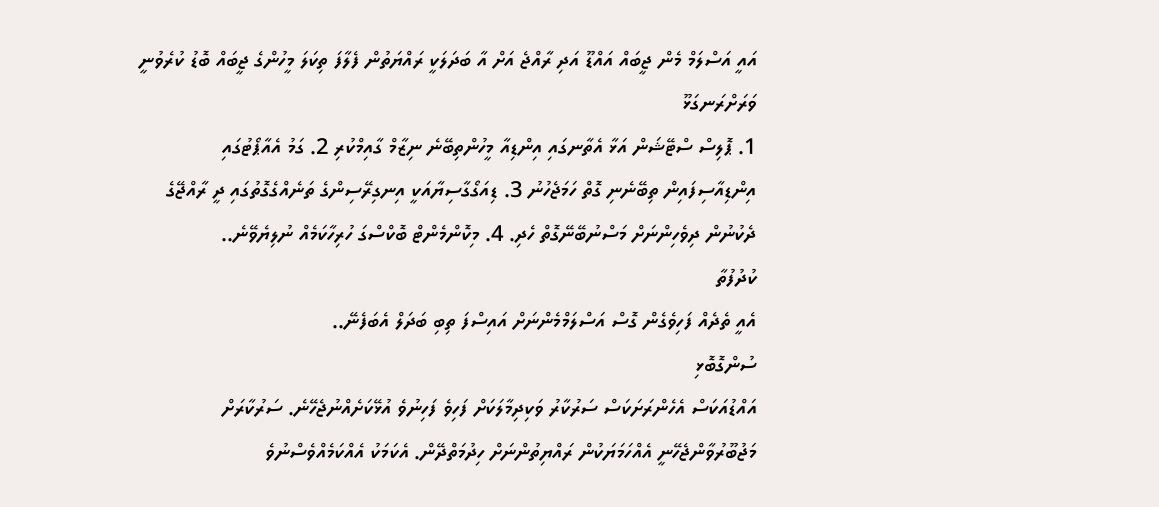އައީ އަސްލަމް މެން ޖީބައް އައްޑޫ އަދި ރާއްޖެ އަށް އާ ބަދަލަކީ ރައްޔަތުން ފެލާފަ ތިކަލަ މީހުންގެ ޖީބައް ބޮޑު ކުރެވުނީ
ވަރަށްރަނގަޅޫ
1. ޕޮލިސް ސްޓޭޝަން އަޅާ އެތާނގައި އިންޑިއާ މީހުންތިބޭނެ ނިޒާމް ގާއިމްކުރި 2. ގަމު އެއާޕޯޓުގައި އިންޑިއާސިފައިން ތިބޭނެނި ގޮތް ހަމަޖެހުނު 3. ޑިއަގޯގާސިޔާއަކީ އިނގިރޭސިންގެ ތަނެއްގެގޮތުގައި ދީ ރާއްޖޭގެ ދެކުނުން ދިވެހިންނަށް މަސްނުބޭނޭގޮތް ހެދި. 4. މިކޮންމެންޓް ބޮކްސްގަ ހުރިހާކަމެއް ނުލިޔެވޭނެ..
ކުދުފުތާ
އެއީ ތެދެއް ފަހިވެގެން ގޮސް އަސްލަމްމެންނަށް އައިސްފަ ތިބި ބަދަލް އެބަފެނޭ..
ސުންގޮބޮޅި
އައްޑުއަކަސް އެހެންރަށަކަސް ސަރުކާރު ވަކިދިމާލަކަށް ފަހިވެ ފަހިނުވެ އުޅޭކަށެއްނުޖެހޭނެ. ސަރުކާރަށް މަޖުބޫރުވާންޖެހޭނީ އެއްހަމަޔަކުން ރައްޔިތުންނަށް ހިދުމަތްދޭން. އެކަމަކު އެއްކަމެއްވެސްނުވެ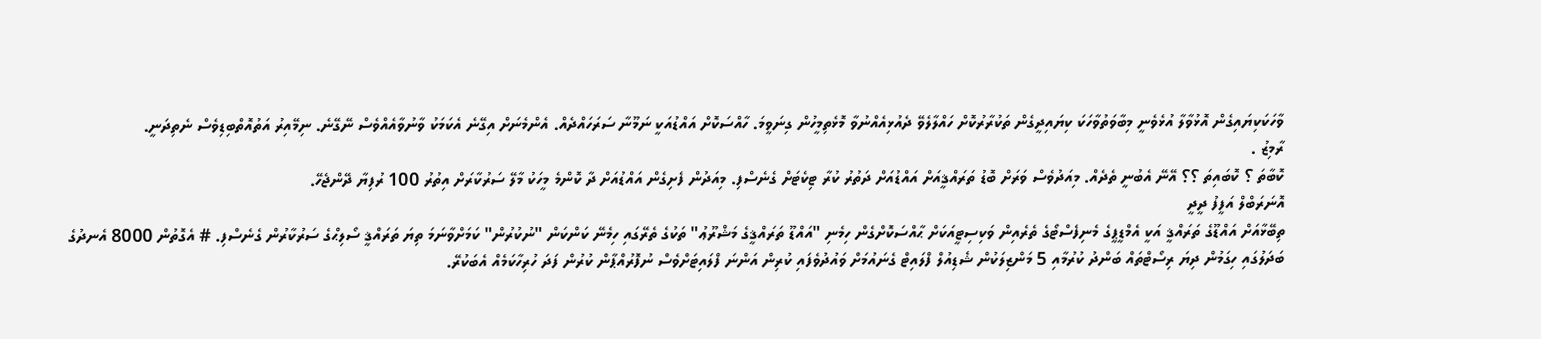ވާހަކަކިޔައިގެން އޮޅުވާލާ އުޅެވެނީ މިބާވަތުވާހަކަ ކިޔައިދީގެން ތަކުރާރުކޮށް ހައްލާލެވޭ ދެއުޅިއެއްނުވާ މޮޅެތިމީހުން ގިނަވީމަ. ހާއްސަކޮށް އައްޑުއަކީ ނަމޫނާ ސަރަހައްދެއް. އެންމެނަށް އިގޭނެ އެކަމަކު ވާނުވާއެއްވެސް ނޭގޭނެ. ނިމޭއިރު އަތުއޮތްބިޑިވެސް ނެތިދަނީ.
ރާމިޒު .
ކޮބާތަ ؟ ކޮބައިތަ ؟؟ އޭނޭ އެބުނީ ތެދެއް. މިއަދުވެސް ވަރަށް ބޮޑު ތަރައްޤީއަށް އައްޑުއަށް ދަތުރު ކުރާ ޓިކެޓަށް ގެނެސްފި. މިއަދުން ފެށިގެން އައްޑުއަށް ދާ ކޮންމެ މީހަކު މާލޭ ސަރުކާރަށް އިތުރު 100 ރުފިޔާ ދޭންޖެހޭ.
އޮނަރަބްލް އަފީފު ދީދީ
ތިބޭޅާއަށް އައްޑޫގެ ތަރައްޤީ އަކީ އެމްޑީޕީގެ މެނިފެސްޓޯގެ ތެރެއިން ވަކިސިޓީއަކަށް ޙާއްސަކޮށްގެން ހިމެނި "އައްޑޫ ތަރައްޤީގެ މަޝްރޫޢު" ތަކުގެ ތެރޭގައި ހިމެނޭ ކަންކަން "ނުކުރުން" ކަމަށްވާނަމަ ތިޔަ ތަރައްޤީ ސޯލިޙްގެ ސަރުކާރުން ގެނެސްފި. # އެގޮތުން 8000 އެނދުގެ ބަދަލުގައި ހިގަމުން ދިޔަ ރިސޯޓްތައް ބަންދު ކުރުމާއި 5 މަންޒިލަކުން ޝެޑިއުލް ފްލައިޓް ގެނައުމަށް ވައުދުވެފައި ކުރިން އަންނަ ފްލައިޓަށްވެސް ނުފޮރުއްޕާން ކުރުން ފަދަ ހުރިހާކަމެއް އެބަކުރޭ.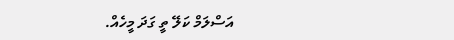އަސްލަމް ކަލޭ ތީ ގަދަ މީހެއް.